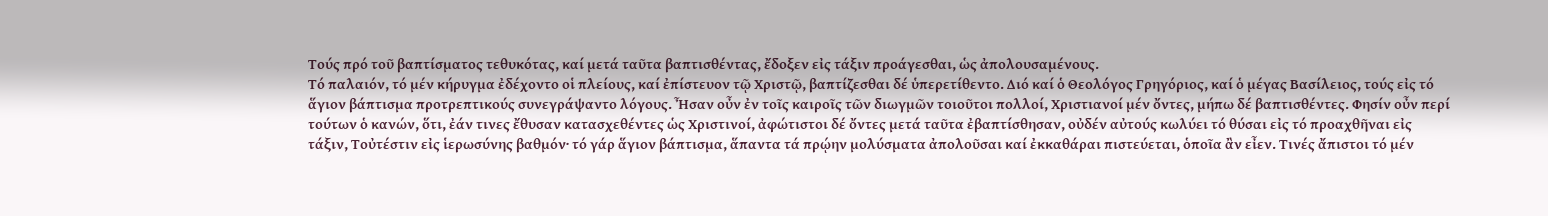Τούς πρό τοῦ βαπτίσματος τεθυκότας, καί μετά ταῦτα βαπτισθέντας, ἔδοξεν εἰς τάξιν προάγεσθαι, ὡς ἀπολουσαμένους.
Τό παλαιόν, τό μέν κήρυγμα ἐδέχοντο οἱ πλείους, καί ἐπίστευον τῷ Χριστῷ, βαπτίζεσθαι δέ ὑπερετίθεντο. Διό καί ὁ Θεολόγος Γρηγόριος, καί ὁ μέγας Βασίλειος, τούς εἰς τό ἅγιον βάπτισμα προτρεπτικούς συνεγράψαντο λόγους. Ἦσαν οὖν ἐν τοῖς καιροῖς τῶν διωγμῶν τοιοῦτοι πολλοί, Χριστιανοί μέν ὄντες, μήπω δέ βαπτισθέντες. Φησίν οὖν περί τούτων ὁ κανών, ὅτι, ἐάν τινες ἔθυσαν κατασχεθέντες ὡς Χριστινοί, ἀφώτιστοι δέ ὄντες μετά ταῦτα ἐβαπτίσθησαν, οὐδέν αὐτούς κωλύει τό θύσαι εἰς τό προαχθῆναι εἰς τάξιν, Τοὐτέστιν εἰς ἱερωσύνης βαθμόν∙ τό γάρ ἅγιον βάπτισμα, ἅπαντα τά πρῴην μολύσματα ἀπολοῦσαι καί ἐκκαθάραι πιστεύεται, ὁποῖα ἂν εἶεν. Τινές ἄπιστοι τό μέν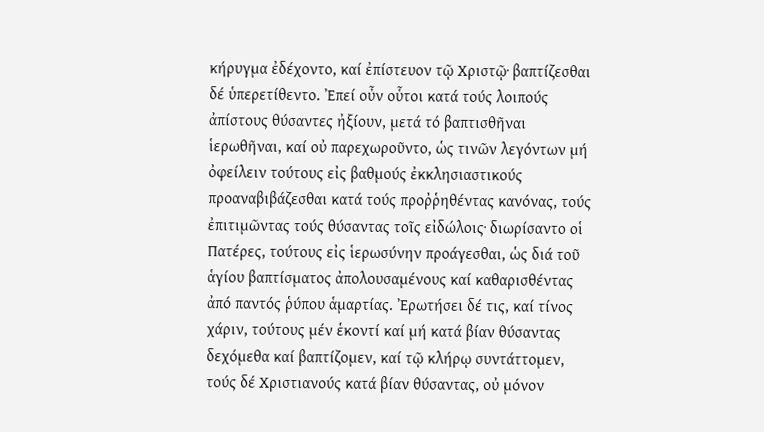κήρυγμα ἐδέχοντο, καί ἐπίστευον τῷ Χριστῷ∙ βαπτίζεσθαι δέ ὑπερετίθεντο. Ἐπεί οὖν οὗτοι κατά τούς λοιπούς ἀπίστους θύσαντες ἠξίουν, μετά τό βαπτισθῆναι ἱερωθῆναι, καί οὐ παρεχωροῦντο, ὡς τινῶν λεγόντων μή ὀφείλειν τούτους εἰς βαθμούς ἐκκλησιαστικούς προαναβιβάζεσθαι κατά τούς προῤῥηθέντας κανόνας, τούς ἐπιτιμῶντας τούς θύσαντας τοῖς εἰδώλοις∙ διωρίσαντο οἱ Πατέρες, τούτους εἰς ἱερωσύνην προάγεσθαι, ὡς διά τοῦ ἁγίου βαπτίσματος ἀπολουσαμένους καί καθαρισθέντας ἀπό παντός ῥύπου ἁμαρτίας. Ἐρωτήσει δέ τις, καί τίνος χάριν, τούτους μέν ἑκοντί καί μή κατά βίαν θύσαντας δεχόμεθα καί βαπτίζομεν, καί τῷ κλήρῳ συντάττομεν, τούς δέ Χριστιανούς κατά βίαν θύσαντας, οὐ μόνον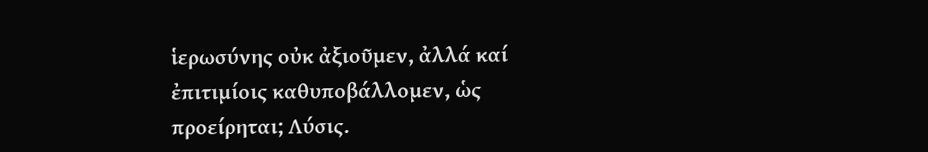ἱερωσύνης οὐκ ἀξιοῦμεν, ἀλλά καί ἐπιτιμίοις καθυποβάλλομεν, ὡς προείρηται; Λύσις.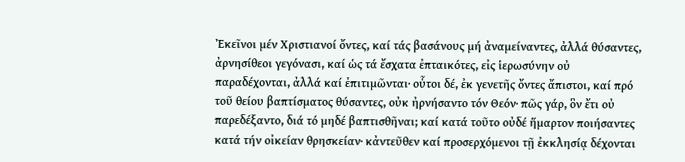Ἐκεῖνοι μέν Χριστιανοί ὄντες, καί τάς βασάνους μή ἀναμείναντες, ἀλλά θύσαντες, ἀρνησίθεοι γεγόνασι, καί ὡς τά ἔσχατα ἐπταικότες, εἰς ἱερωσύνην οὐ παραδέχονται, ἀλλά καί ἐπιτιμῶνται∙ οὗτοι δέ, ἐκ γενετῆς ὄντες ἄπιστοι, καί πρό τοῦ θείου βαπτίσματος θύσαντες, οὐκ ἠρνήσαντο τόν Θεόν∙ πῶς γάρ, ὃν ἔτι οὐ παρεδέξαντο, διά τό μηδέ βαπτισθῆναι; καί κατά τοῦτο οὐδέ ἥμαρτον ποιήσαντες κατά τήν οἰκείαν θρησκείαν∙ κἀντεῦθεν καί προσερχόμενοι τῇ ἐκκλησίᾳ δέχονται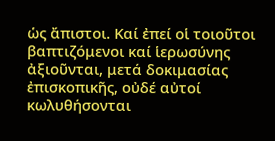ὡς ἄπιστοι. Καί ἐπεί οἱ τοιοῦτοι βαπτιζόμενοι καί ἱερωσύνης ἀξιοῦνται, μετά δοκιμασίας ἐπισκοπικῆς, οὐδέ αὐτοί κωλυθήσονται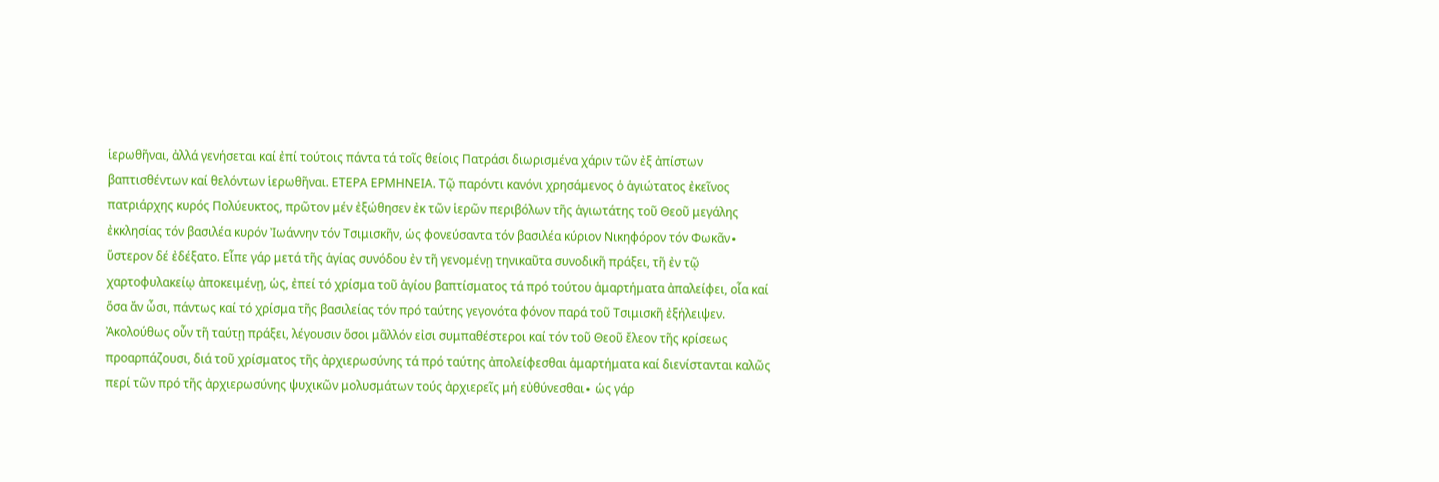ἱερωθῆναι, ἀλλά γενήσεται καί ἐπί τούτοις πάντα τά τοῖς θείοις Πατράσι διωρισμένα χάριν τῶν ἐξ ἀπίστων βαπτισθέντων καί θελόντων ἱερωθῆναι. ΕΤΕΡΑ ΕΡΜΗΝΕΙΑ. Τῷ παρόντι κανόνι χρησάμενος ὁ ἁγιώτατος ἐκεῖνος πατριάρχης κυρός Πολύευκτος, πρῶτον μέν ἐξώθησεν ἐκ τῶν ἱερῶν περιβόλων τῆς ἁγιωτάτης τοῦ Θεοῦ μεγάλης ἐκκλησίας τόν βασιλέα κυρόν Ἰωάννην τόν Τσιμισκῆν, ὡς φονεύσαντα τόν βασιλέα κύριον Νικηφόρον τόν Φωκᾶν∙ ὕστερον δέ ἐδέξατο. Εἶπε γάρ μετά τῆς ἁγίας συνόδου ἐν τῆ γενομένῃ τηνικαῦτα συνοδικῆ πράξει, τῆ ἐν τῷ χαρτοφυλακείῳ ἀποκειμένῃ, ὡς, ἐπεί τό χρίσμα τοῦ ἁγίου βαπτίσματος τά πρό τούτου ἁμαρτήματα ἀπαλείφει, οἷα καί ὅσα ἄν ὦσι, πάντως καί τό χρίσμα τῆς βασιλείας τόν πρό ταύτης γεγονότα φόνον παρά τοῦ Τσιμισκῆ ἐξήλειψεν. Ἀκολούθως οὖν τῆ ταύτῃ πράξει, λέγουσιν ὅσοι μᾶλλόν εἰσι συμπαθέστεροι καί τόν τοῦ Θεοῦ ἔλεον τῆς κρίσεως προαρπάζουσι, διά τοῦ χρίσματος τῆς ἀρχιερωσύνης τά πρό ταύτης ἀπολείφεσθαι ἁμαρτήματα καί διενίστανται καλῶς περί τῶν πρό τῆς ἀρχιερωσύνης ψυχικῶν μολυσμάτων τούς ἀρχιερεῖς μή εὐθύνεσθαι∙ ὡς γάρ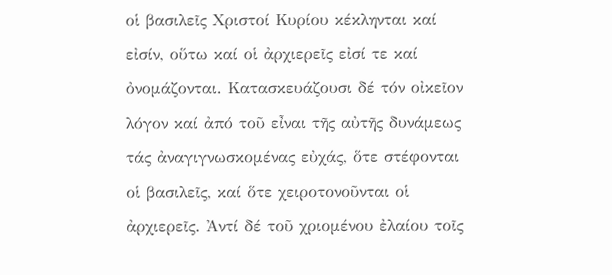οἱ βασιλεῖς Χριστοί Κυρίου κέκληνται καί εἰσίν, οὕτω καί οἱ ἀρχιερεῖς εἰσί τε καί ὀνομάζονται. Κατασκευάζουσι δέ τόν οἰκεῖον λόγον καί ἀπό τοῦ εἶναι τῆς αὐτῆς δυνάμεως τάς ἀναγιγνωσκομένας εὐχάς, ὅτε στέφονται οἱ βασιλεῖς, καί ὅτε χειροτονοῦνται οἱ ἀρχιερεῖς. Ἀντί δέ τοῦ χριομένου ἐλαίου τοῖς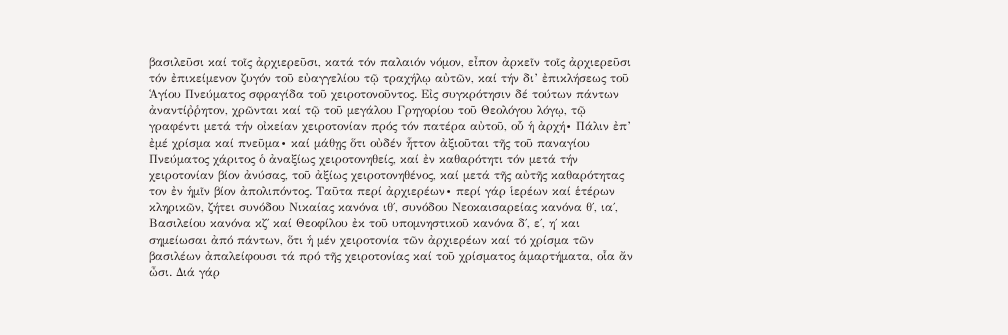βασιλεῦσι καί τοῖς ἀρχιερεῦσι, κατά τόν παλαιόν νόμον, εἶπον ἀρκεῖν τοῖς ἀρχιερεῦσι τόν ἐπικείμενον ζυγόν τοῦ εὐαγγελίου τῷ τραχήλῳ αὐτῶν, καί τήν δι’ ἐπικλήσεως τοῦ Ἁγίου Πνεύματος σφραγίδα τοῦ χειροτονοῦντος. Εἰς συγκρότησιν δέ τούτων πάντων ἀναντίῤῥητον, χρῶνται καί τῷ τοῦ μεγάλου Γρηγορίου τοῦ Θεολόγου λόγῳ, τῷ γραφέντι μετά τήν οἰκείαν χειροτονίαν πρός τόν πατέρα αὐτοῦ, οὗ ἡ ἀρχή∙ Πάλιν ἐπ’ ἐμέ χρίσμα καί πνεῦμα∙ καί μάθῃς ὅτι οὐδέν ἧττον ἀξιοῦται τῆς τοῦ παναγίου Πνεύματος χάριτος ὁ ἀναξίως χειροτονηθείς, καί ἐν καθαρότητι τόν μετά τήν χειροτονίαν βίον ἀνύσας, τοῦ ἀξίως χειροτονηθένος, καί μετά τῆς αὐτῆς καθαρότητας τον ἐν ἡμῖν βίον ἀπολιπόντος. Ταῦτα περί ἀρχιερέων∙ περί γάρ ἱερέων καί ἑτέρων κληρικῶν, ζήτει συνόδου Νικαίας κανόνα ιθ΄, συνόδου Νεοκαισαρείας κανόνα θ΄, ια΄, Βασιλείου κανόνα κζ΄ καί Θεοφίλου ἐκ τοῦ υπομνηστικοῦ κανόνα δ΄, ε΄, η΄ και σημείωσαι ἀπό πάντων, ὅτι ἡ μέν χειροτονία τῶν ἀρχιερέων καί τό χρίσμα τῶν βασιλέων ἀπαλείφουσι τά πρό τῆς χειροτονίας καί τοῦ χρίσματος ἁμαρτήματα, οἷα ἄν ὦσι. Διά γάρ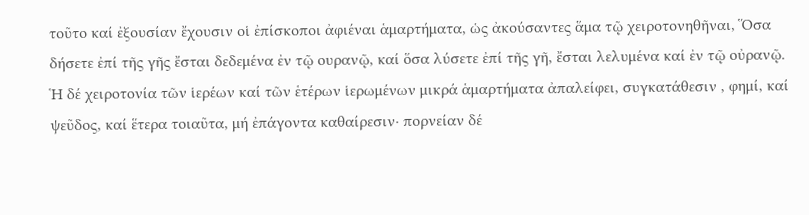τοῦτο καί ἐξουσίαν ἔχουσιν οἱ ἐπίσκοποι ἀφιέναι ἁμαρτήματα, ὡς ἀκούσαντες ἅμα τῷ χειροτονηθῆναι, Ὅσα δήσετε ἐπί τῆς γῆς ἔσται δεδεμένα ἐν τῷ ουρανῷ, καί ὅσα λύσετε ἐπί τῆς γῆ, ἔσται λελυμένα καί ἐν τῷ οὐρανῷ. Ἡ δέ χειροτονία τῶν ἱερέων καί τῶν ἑτέρων ἱερωμένων μικρά ἁμαρτήματα ἀπαλείφει, συγκατάθεσιν , φημί, καί ψεῦδος, καί ἕτερα τοιαῦτα, μή ἐπάγοντα καθαίρεσιν∙ πορνείαν δέ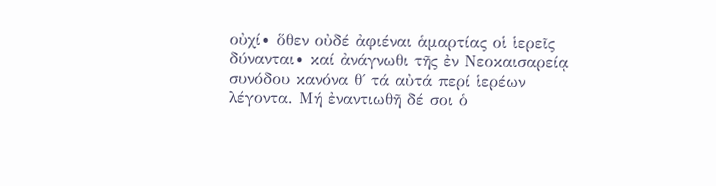οὐχί∙ ὅθεν οὐδέ ἀφιέναι ἁμαρτίας οἱ ἱερεῖς δύνανται∙ καί ἀνάγνωθι τῆς ἐν Νεοκαισαρείᾳ συνόδου κανόνα θ΄ τά αὐτά περί ἱερέων λέγοντα. Μή ἐναντιωθῆ δέ σοι ὁ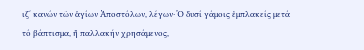ιζ΄ κανών τῶν ἁγίων Ἀποστόλων, λέγων∙ Ὁ δυσί γάμοις ἐμπλακείς μετά τό βάπτισμα, ἤ παλλακήν χρησάμενος,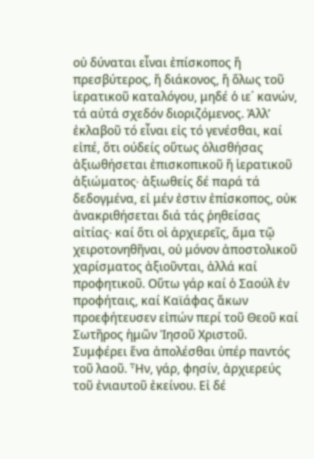οὐ δύναται εἶναι ἐπίσκοπος ἤ πρεσβύτερος, ἤ διάκονος, ἤ ὅλως τοῦ ἱερατικοῦ καταλόγου, μηδέ ὁ ιε΄ κανών, τά αὐτά σχεδόν διοριζόμενος. Ἀλλ’ ἐκλαβοῦ τό εἶναι εἰς τό γενέσθαι, καί εἰπέ, ὅτι ούδείς οὕτως ὀλισθήσας ἀξιωθήσεται ἐπισκοπικοῦ ἤ ἱερατικοῦ ἀξιώματος∙ ἀξιωθείς δέ παρά τά δεδογμένα, εἰ μέν ἐστιν ἐπίσκοπος, οὐκ ἀνακριθήσεται διά τάς ῥηθείσας αἰτίας∙ καί ὅτι οἱ ἀρχιερεῖς, ἅμα τῷ χειροτονηθῆναι, οὐ μόνον ἀποστολικοῦ χαρίσματος ἀξιοῦνται, ἀλλά καί προφητικοῦ. Οὕτω γάρ καί ὁ Σαούλ ἐν προφήταις, καί Καϊάφας ἄκων προεφήτευσεν εἰπών περί τοῦ Θεοῦ καί Σωτῆρος ἡμῶν Ἰησοῦ Χριστοῦ. Συμφέρει ἕνα ἀπολέσθαι ὑπέρ παντός τοῦ λαοῦ. Ἦν, γάρ, φησίν, ἀρχιερεύς τοῦ ἐνιαυτοῦ ἐκείνου. Εἰ δέ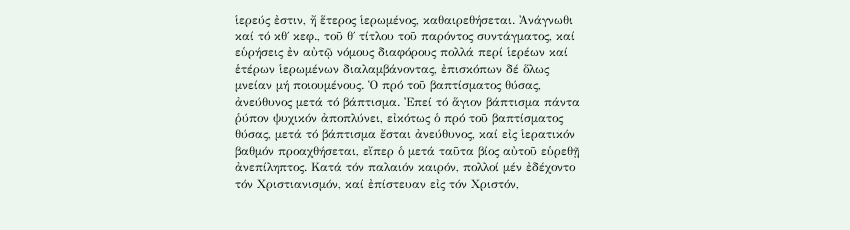ἱερεύς ἐστιν, ἤ ἕτερος ἱερωμένος, καθαιρεθήσεται. Ἀνάγνωθι καί τό κθ΄ κεφ., τοῦ θ΄ τίτλου τοῦ παρόντος συντάγματος, καί εὑρήσεις ἐν αὐτῷ νόμους διαφόρους πολλά περί ἱερέων καί ἑτέρων ἱερωμένων διαλαμβάνοντας, ἐπισκόπων δέ ὅλως μνείαν μή ποιουμένους. Ὁ πρό τοῦ βαπτίσματος θύσας, ἀνεύθυνος μετά τό βάπτισμα. Ἐπεί τό ἅγιον βάπτισμα πάντα ῥύπον ψυχικόν ἀποπλύνει, εἰκότως ὁ πρό τοῦ βαπτίσματος θύσας, μετά τό βάπτισμα ἔσται ἀνεύθυνος, καί εἰς ἱερατικόν βαθμόν προαχθήσεται, εἴπερ ὁ μετά ταῦτα βίος αὐτοῦ εὑρεθῇ ἀνεπίληπτος. Κατά τόν παλαιόν καιρόν, πολλοί μέν ἐδέχοντο τόν Χριστιανισμόν, καί ἐπίστευαν εἰς τόν Χριστόν,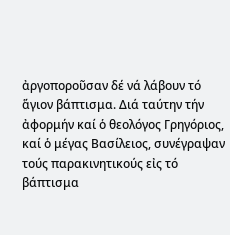ἀργοποροῦσαν δέ νά λάβουν τό ἅγιον βάπτισμα. Διά ταύτην τήν ἀφορμήν καί ὁ θεολόγος Γρηγόριος, καί ὁ μέγας Βασίλειος, συνέγραψαν τούς παρακινητικούς εἰς τό βάπτισμα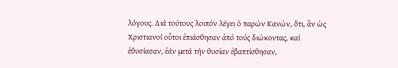λόγους. Διά τούτους λοιπόν λέγει ὁ παρών Κανών, ὅτι, ἂν ὡς Χριστιανοί οὗτοι ἐπιάσθησαν ἀπό τούς διώκοντας, καί ἐθυσίασαν, ἐάν μετά τήν θυσίαν ἐβαπτίσθησαν,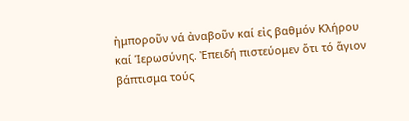ἠμποροῦν νά ἀναβοῦν καί εἰς βαθμόν Κλήρου καί Ἱερωσύνης. Ἐπειδή πιστεύομεν ὅτι τό ἅγιον βάπτισμα τούς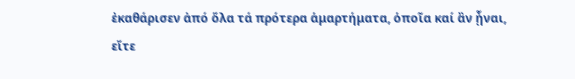ἐκαθάρισεν ἀπό ὅλα τά πρότερα ἁμαρτήματα, ὁποῖα καί ἂν ᾖναι, εἴτε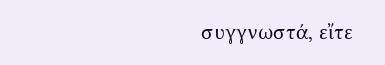συγγνωστά, εἴτε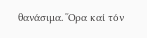θανάσιμα. Ὅρα καί τόν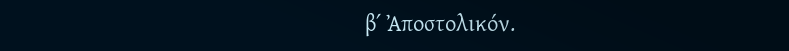β΄ Ἀποστολικόν.